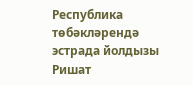Республика төбәкләрендә эстрада йолдызы Ришат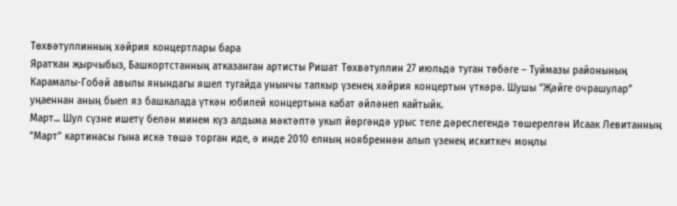Төхвәтуллинның хәйрия концертлары бара
Яратҡан җырчыбыз, Башкортстанның атказанган артисты Ришат Төхвәтуллин 27 июльдә туган төбәге – Туймазы районының Карамалы-Гобәй авылы янындагы яшел тугайда унынчы тапкыр үзенең хәйрия концертын үткәрә. Шушы ”Җәйге очрашулар” уңаеннан аның быел яз башкалада үткән юбилей концертына кабат әйләнеп кайтыйк.
Март... Шул сүзне ишетү белән минем күз алдыма мәктәптә укып йөргәндә урыс теле дәреслегендә төшерелгән Исаак Левитанның ”Март” картинасы гына искә төшә торган иде, ә инде 2010 елның ноябреннән алып үзенең искиткеч моңлы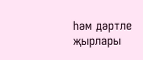һәм дәртле җырлары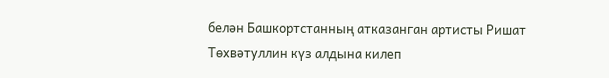белән Башкортстанның атказанган артисты Ришат Төхвәтуллин күз алдына килеп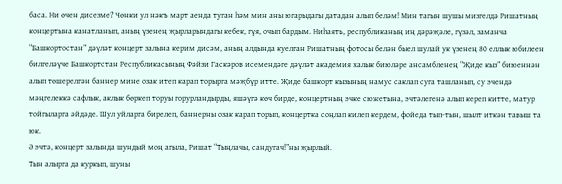баса. Ни өчен дисезме? Чөнки ул нәкъ март аенда туган һәм мин аны югарыдагы датадан алып беләм! Мин тагын шушы мизгелдә Ришатның концертына канатланып, аның үзенең җырларындагы кебек, гүя, очып бардым. Ниһаять, республиканың иң дәрәҗәле, гүзәл, заманча “Башкортостан” дәүләт концерт залына керим дисәм, аның алдында куелган Ришатның фотосы белән быел шулай ук үзенең 80 еллык юбилеен билгеләүче Башкортстан Республикасының Фәйзи Гаскәров исемендәге дәүләт академия халык биюләре ансамбленең “Җиде кыз” биюеннән алып төшерелгән баннер мине озак итеп карап торырга мәҗбүр итте. Җиде башкорт кызының намус саклап суга ташланып, су эчендә мәңгелеккә сафлык, аклык бөркеп торуы горурландырды, яшәүгә көч бирде, концертның эчке сюжетына, эчтәлегенә алып кереп китте, матур тойгыларга әйдәде. Шул уйларга бирелеп, баннерны озак карап торып, концертка соңлап килеп кердем, фойеда тып-тын, шылт иткән тавыш та юк.
Ә эчтә, концерт залында шундый моң агыла, Ришат “Тыңлачы, сандугач!”ны җырлый.
Тын алырга да куркып, шуны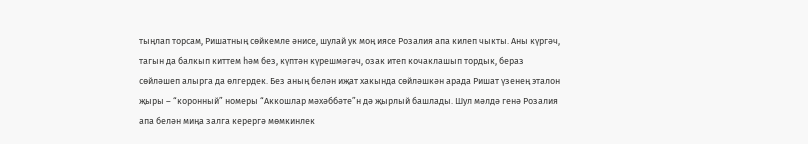тыңлап торсам, Ришатның сөйкемле әнисе, шулай ук моң иясе Розалия апа килеп чыкты. Аны күргәч, тагын да балкып киттем һәм без, күптән күрешмәгәч, озак итеп кочаклашып тордык, бераз сөйләшеп алырга да өлгердек. Без аның белән иҗат хакында сөйләшкән арада Ришат үзенең эталон җыры – “коронный” номеры “Аккошлар мәхәббәте”н дә җырлый башлады. Шул мәлдә генә Розалия апа белән миңа залга керергә мөмкинлек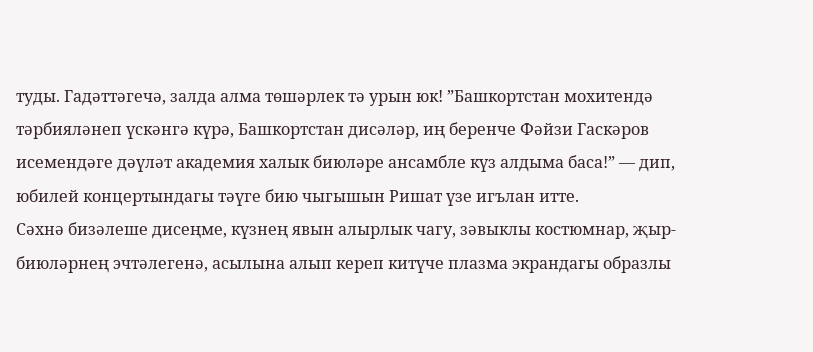туды. Гадәттәгечә, залда алма төшәрлек тә урын юк! ”Башкортстан мохитендә тәрбияләнеп үскәнгә күрә, Башкортстан дисәләр, иң беренче Фәйзи Гаскәров исемендәге дәүләт академия халык биюләре ансамбле күз алдыма баса!” — дип, юбилей концертындагы тәүге бию чыгышын Ришат үзе игълан итте.
Сәхнә бизәлеше дисеңме, күзнең явын алырлык чагу, зәвыклы костюмнар, җыр-биюләрнең эчтәлегенә, асылына алып кереп китүче плазма экрандагы образлы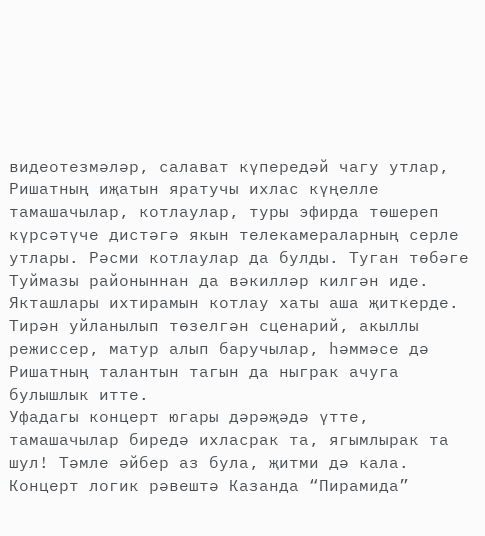видеотезмәләр, салават күпередәй чагу утлар, Ришатның иҗатын яратучы ихлас күңелле тамашачылар, котлаулар, туры эфирда төшереп күрсәтүче дистәгә якын телекамераларның серле утлары. Рәсми котлаулар да булды. Туган төбәге Туймазы районыннан да вәкилләр килгән иде. Якташлары ихтирамын котлау хаты аша җиткерде. Тирән уйланылып төзелгән сценарий, акыллы режиссер, матур алып баручылар, һәммәсе дә Ришатның талантын тагын да ныграк ачуга булышлык итте.
Уфадагы концерт югары дәрәҗәдә үтте, тамашачылар биредә ихласрак та, ягымлырак та шул! Тәмле әйбер аз була, җитми дә кала. Концерт логик рәвештә Казанда “Пирамида”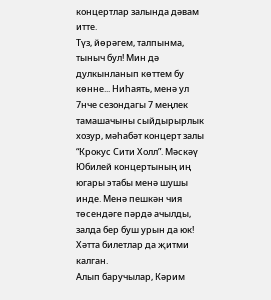концертлар залында дәвам итте.
Түз, йөрәгем, талпынма, тыныч бул! Мин дә дулкынланып көттем бу көнне... Ниһаять, менә ул 7нче сезондагы 7 меңлек тамашачыны сыйдырырлык хозур, мәһабәт концерт залы “Крокус Сити Холл”. Мәскәү Юбилей концертының иң югары этабы менә шушы инде. Менә пешкән чия төсендәге пәрдә ачылды, залда бер буш урын да юк! Хәтта билетлар да җитми калган.
Алып баручылар, Кәрим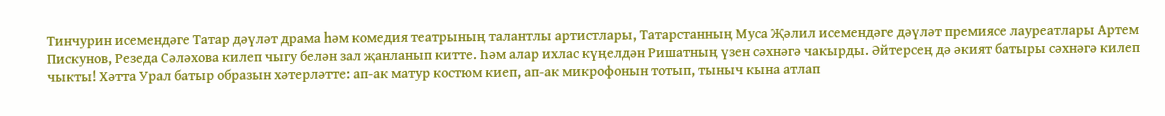Тинчурин исемендәге Татар дәүләт драма һәм комедия театрының талантлы артистлары, Татарстанның Муса Җәлил исемендәге дәүләт премиясе лауреатлары Артем Пискунов, Резеда Сәләхова килеп чыгу белән зал җанланып китте. Һәм алар ихлас күңелдән Ришатның үзен сәхнәгә чакырды. Әйтерсең дә әкият батыры сәхнәгә килеп чыкты! Хәтта Урал батыр образын хәтерләтте: ап-ак матур костюм киеп, ап-ак микрофонын тотып, тыныч кына атлап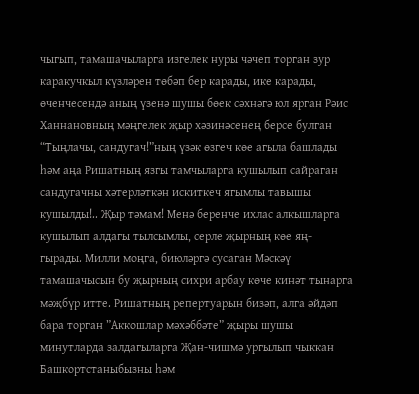чыгып, тамашачыларга изгелек нуры чәчеп торган зур каракучкыл күзләрен төбәп бер карады, ике карады, өченчесендә аның үзенә шушы бөек сәхнәгә юл ярган Рәис Ханнановның мәңгелек җыр хәзинәсенең берсе булган “Тыңлачы, сандугач!”ның үзәк өзгеч көе агыла башлады һәм аңа Ришатның язгы тамчыларга кушылып сайраган сандугачны хәтерләткән искиткеч ягымлы тавышы кушылды!.. Җыр тәмам! Менә беренче ихлас алкышларга кушылып алдагы тылсымлы, серле җырның көе яң-гырады. Милли моңга, биюләргә сусаган Мәскәү тамашачысын бу җырның сихри арбау көче кинәт тынарга мәҗбүр итте. Ришатның репертуарын бизәп, алга әйдәп бара торган ”Аккошлар мәхәббәте” җыры шушы минутларда залдагыларга Җан-чишмә ургылып чыккан Башкортстаныбызны һәм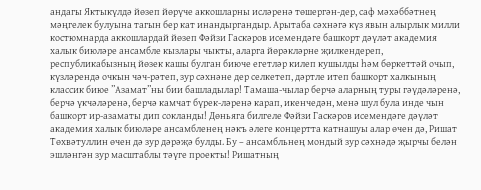андагы Яктыкүлдә йөзеп йөрүче аккошларны исләренә төшергән-дер, саф мәхәббәтнең мәңгелек булуына тагын бер кат инандыргандыр. Арытаба сәхнәгә күз явын алырлык милли костюмнарда аккошлардай йөзеп Фәйзи Гаскәров исемендәге башкорт дәүләт академия халык биюләре ансамбле кызлары чыкты, аларга йөрәкләрне җилкендереп, республикабызның йөзек кашы булган биюче егетләр килеп кушылды һәм бөркеттәй очып, күзләрендә очкын чәч-рәтеп, зур сәхнәне дер селкетеп, дәртле итеп башкорт халкының классик биюе ”Азамат”ны бии башладылар! Тамаша-чылар берчә аларның туры гәүдәләренә, берчә үкчәләренә, берчә камчат бүрек-ләренә карап, икенчедән, менә шул була инде чын башкорт ир-азаматы дип сокланды! Дөньяга билгеле Фәйзи Гаскәров исемендәге дәүләт академия халык биюләре ансамбленең нәкъ әлеге концертта катнашуы алар өчен дә, Ришат Төхвәтуллин өчен дә зур дәрәҗә булды. Бу – ансамбльнең мондый зур сәхнәдә җырчы белән эшләнгән зур масштаблы тәүге проекты! Ришатның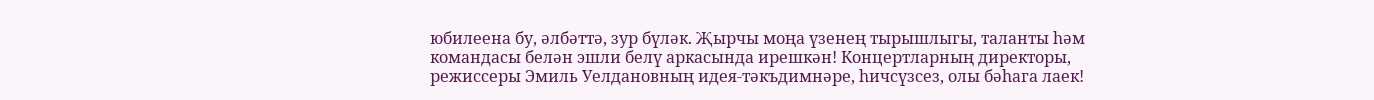юбилеена бу, әлбәттә, зур бүләк. Җырчы моңа үзенең тырышлыгы, таланты һәм командасы белән эшли белү аркасында ирешкән! Концертларның директоры, режиссеры Эмиль Уелдановның идея-тәкъдимнәре, һичсүзсез, олы бәһага лаек!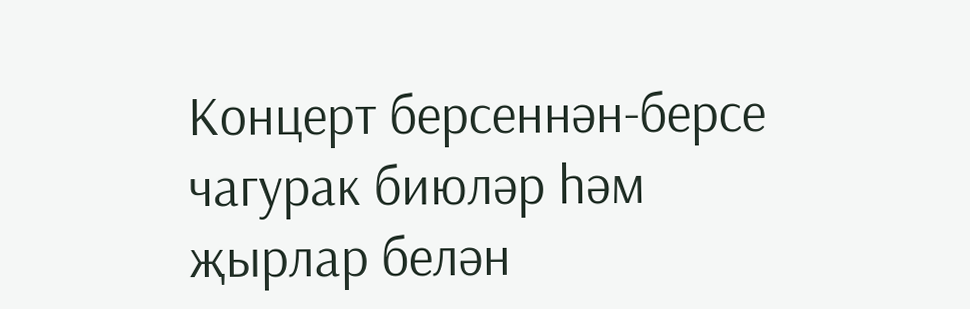Концерт берсеннән-берсе чагурак биюләр һәм җырлар белән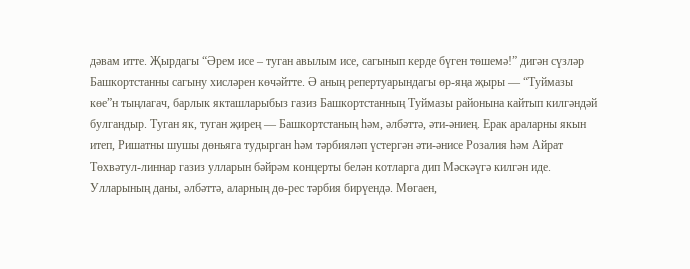дәвам итте. Җырдагы “Әрем исе – туган авылым исе, сагынып керде бүген төшемә!” дигән сүзләр Башкортстанны сагыну хисләрен көчәйтте. Ә аның репертуарындагы өр-яңа җыры — “Туймазы көе”н тыңлагач, барлык якташларыбыз газиз Башкортстанның Туймазы районына кайтып килгәндәй булгандыр. Туган як, туган җирең — Башкортстаның һәм, әлбәттә, әти-әниең. Ерак араларны якын итеп, Ришатны шушы дөньяга тудырган һәм тәрбияләп үстергән әти-әнисе Розалия һәм Айрат Төхвәтул-линнар газиз улларын бәйрәм концерты белән котларга дип Мәскәүгә килгән иде. Улларының даны, әлбәттә, аларның дө-рес тәрбия бирүендә. Мөгаен,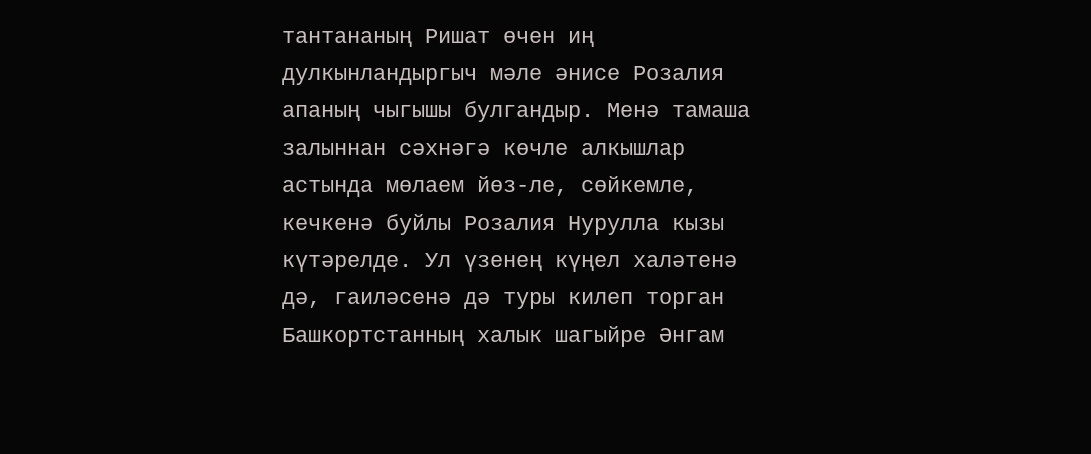тантананың Ришат өчен иң дулкынландыргыч мәле әнисе Розалия апаның чыгышы булгандыр. Менә тамаша залыннан сәхнәгә көчле алкышлар астында мөлаем йөз-ле, сөйкемле, кечкенә буйлы Розалия Нурулла кызы күтәрелде. Ул үзенең күңел халәтенә дә, гаиләсенә дә туры килеп торган Башкортстанның халык шагыйре Әнгам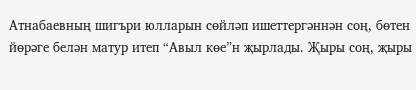Атнабаевның шигъри юлларын сөйләп ишеттергәннән соң, бөтен йөрәге белән матур итеп “Авыл көе”н җырлады. Җыры соң, җыры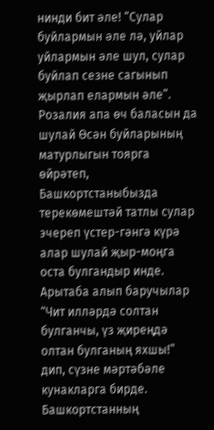нинди бит әле! “Сулар буйлармын әле лә, уйлар уйлармын әле шул, сулар буйлап сезне сагынып җырлап елармын әле”. Розалия апа өч баласын да шулай Өсән буйларының матурлыгын тоярга өйрәтеп, Башкортстаныбызда терекөмештәй татлы сулар эчереп үстер-гәнгә күрә алар шулай җыр-моңга оста булгандыр инде. Арытаба алып баручылар “Чит илләрдә солтан булганчы, үз җиреңдә олтан булганың яхшы!” дип, сүзне мәртәбәле кунакларга бирде. Башкортстанның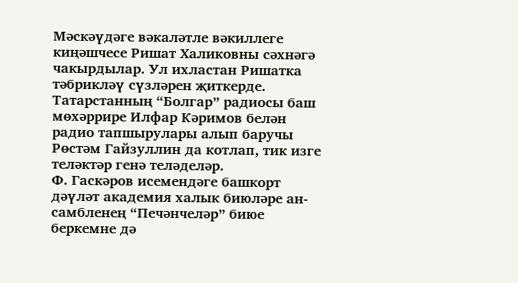Мәскәүдәге вәкаләтле вәкиллеге киңәшчесе Ришат Халиковны сәхнәгә чакырдылар. Ул ихластан Ришатка тәбрикләү сүзләрен җиткерде. Татарстанның “Болгар” радиосы баш мөхәррире Илфар Кәримов белән радио тапшырулары алып баручы Рөстәм Гайзуллин да котлап, тик изге теләктәр генә теләделәр.
Ф. Гаскәров исемендәге башкорт дәүләт академия халык биюләре ан-самбленең “Печәнчеләр” биюе беркемне дә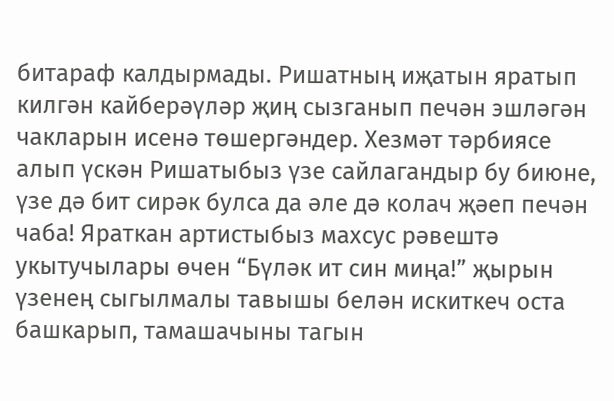битараф калдырмады. Ришатның иҗатын яратып килгән кайберәүләр җиң сызганып печән эшләгән чакларын исенә төшергәндер. Хезмәт тәрбиясе алып үскән Ришатыбыз үзе сайлагандыр бу биюне, үзе дә бит сирәк булса да әле дә колач җәеп печән чаба! Яраткан артистыбыз махсус рәвештә укытучылары өчен “Бүләк ит син миңа!” җырын үзенең сыгылмалы тавышы белән искиткеч оста башкарып, тамашачыны тагын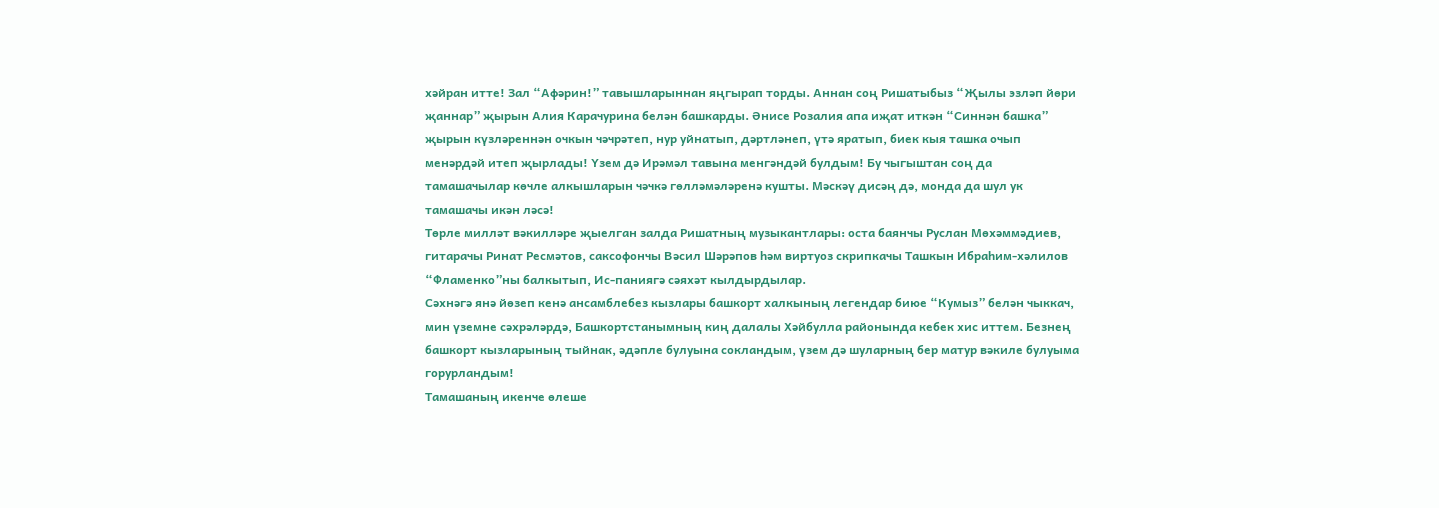хәйран итте! Зал “Афәрин!” тавышларыннан яңгырап торды. Аннан соң Ришатыбыз “Җылы эзләп йөри җаннар” җырын Алия Карачурина белән башкарды. Әнисе Розалия апа иҗат иткән “Синнән башка” җырын күзләреннән очкын чәчрәтеп, нур уйнатып, дәртләнеп, үтә яратып, биек кыя ташка очып менәрдәй итеп җырлады! Үзем дә Ирәмәл тавына менгәндәй булдым! Бу чыгыштан соң да тамашачылар көчле алкышларын чәчкә гөлләмәләренә кушты. Мәскәү дисәң дә, монда да шул ук тамашачы икән ләсә!
Төрле милләт вәкилләре җыелган залда Ришатның музыкантлары: оста баянчы Руслан Мөхәммәдиев, гитарачы Ринат Ресмәтов, саксофончы Вәсил Шәрәпов һәм виртуоз скрипкачы Ташкын Ибраһим-хәлилов “Фламенко”ны балкытып, Ис-паниягә сәяхәт кылдырдылар.
Сәхнәгә янә йөзеп кенә ансамблебез кызлары башкорт халкының легендар биюе “Кумыз” белән чыккач, мин үземне сәхрәләрдә, Башкортстанымның киң далалы Хәйбулла районында кебек хис иттем. Безнең башкорт кызларының тыйнак, әдәпле булуына сокландым, үзем дә шуларның бер матур вәкиле булуыма горурландым!
Тамашаның икенче өлеше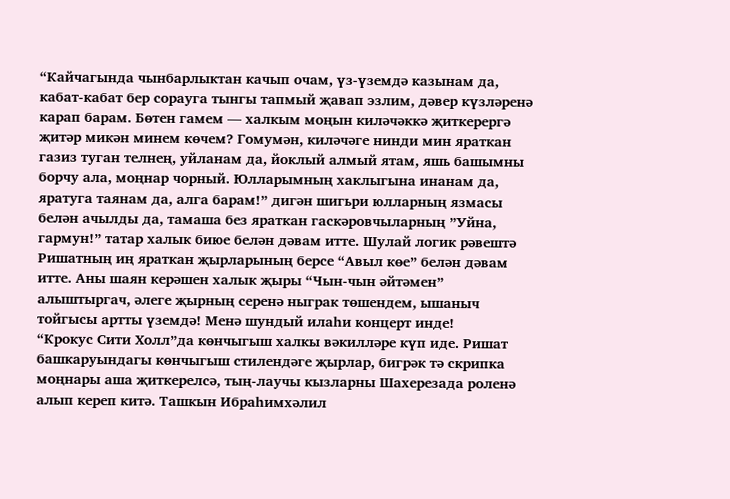“Кайчагында чынбарлыктан качып очам, үз-үземдә казынам да, кабат-кабат бер сорауга тынгы тапмый җавап эзлим, дәвер күзләренә карап барам. Бөтен гамем — халкым моңын киләчәккә җиткерергә җитәр микән минем көчем? Гомумән, киләчәге нинди мин яраткан газиз туган телнең, уйланам да, йоклый алмый ятам, яшь башымны борчу ала, моңнар чорный. Юлларымның хаклыгына инанам да, яратуга таянам да, алга барам!” дигән шигьри юлларның язмасы белән ачылды да, тамаша без яраткан гаскәровчыларның ”Уйна, гармун!” татар халык биюе белән дәвам итте. Шулай логик рәвештә Ришатның иң яраткан җырларының берсе “Авыл көе” белән дәвам итте. Аны шаян керәшен халык җыры “Чын-чын әйтәмен” алыштыргач, әлеге җырның серенә ныграк төшендем, ышаныч тойгысы артты үземдә! Менә шундый илаһи концерт инде!
“Крокус Сити Холл”да көнчыгыш халкы вәкилләре күп иде. Ришат башкаруындагы көнчыгыш стилендәге җырлар, бигрәк тә скрипка моңнары аша җиткерелсә, тың-лаучы кызларны Шахерезада роленә алып кереп китә. Ташкын Ибраһимхәлил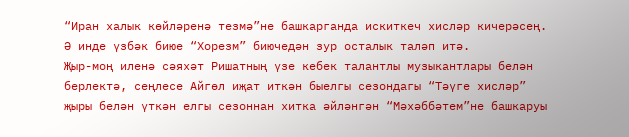“Иран халык көйләренә тезмә”не башкарганда искиткеч хисләр кичерәсең. Ә инде үзбәк биюе “Хорезм” биючедән зур осталык таләп итә.
Җыр-моң иленә сәяхәт Ришатның үзе кебек талантлы музыкантлары белән берлектә, сеңлесе Айгөл иҗат иткән быелгы сезондагы “Тәүге хисләр” җыры белән үткән елгы сезоннан хитка әйләнгән “Мәхәббәтем”не башкаруы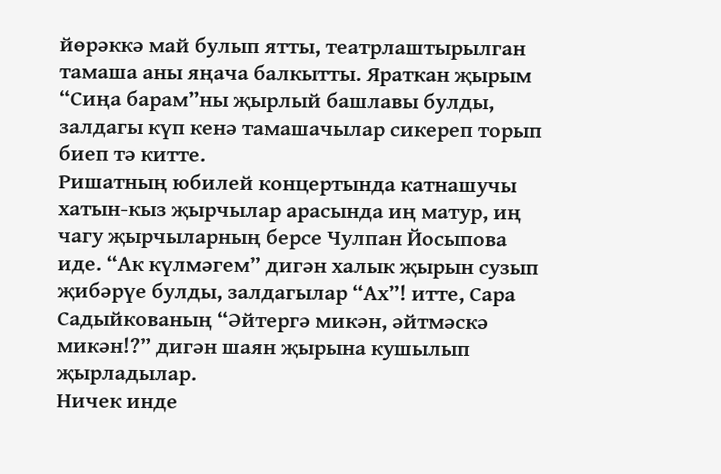йөрәккә май булып ятты, театрлаштырылган тамаша аны яңача балкытты. Яраткан җырым “Сиңа барам”ны җырлый башлавы булды, залдагы күп кенә тамашачылар сикереп торып биеп тә китте.
Ришатның юбилей концертында катнашучы хатын-кыз җырчылар арасында иң матур, иң чагу җырчыларның берсе Чулпан Йосыпова иде. “Ак күлмәгем” дигән халык җырын сузып җибәрүе булды, залдагылар “Ах”! итте, Сара Садыйкованың “Әйтергә микән, әйтмәскә микән!?” дигән шаян җырына кушылып җырладылар.
Ничек инде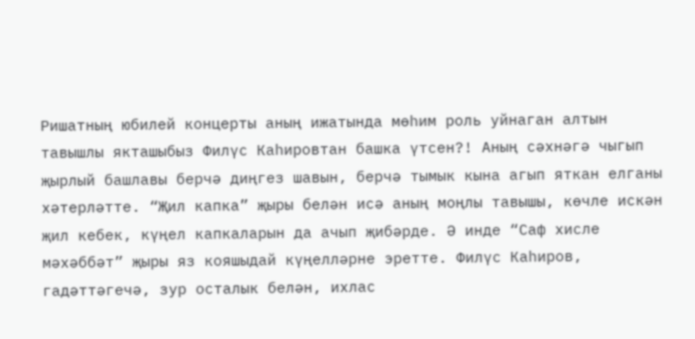Ришатның юбилей концерты аның ижатында мөһим роль уйнаган алтын тавышлы якташыбыз Филүс Каһировтан башка үтсен?! Аның сәхнәгә чыгып җырлый башлавы берчә диңгез шавын, берчә тымык кына агып яткан елганы хәтерләтте. “Җил капка” җыры белән исә аның моңлы тавышы, көчле искән җил кебек, күңел капкаларын да ачып җибәрде. Ә инде “Саф хисле мәхәббәт” җыры яз кояшыдай күңелләрне эретте. Филүс Каһиров, гадәттәгечә, зур осталык белән, ихлас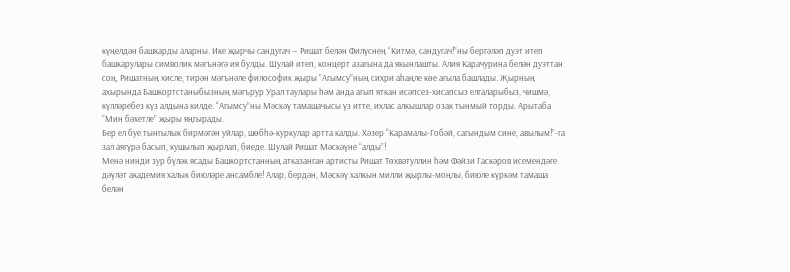күңелдән башкарды аларны. Ике җырчы сандугач — Ришат белән Филүснең “Китмә, сандугач!”ны бергәләп дуэт итеп башкарулары символик мәгънәгә ия булды. Шулай итеп, концерт азагына да якынлашты. Алия Карачурина белән дуэттан соң, Ришатның хисле, тирән мәгънәле философик җыры ”Агымсу”ның сихри аһаңле көе агыла башлады. Җырның ахырында Башкортстаныбызның мәгърур Урал таулары һәм анда агып яткан исәпсез-хисапсыз елгаларыбыз, чишмә, күлләребез күз алдына килде. “Агымсу”ны Мәскәү тамашачысы үз итте, ихлас алкышлар озак тынмый торды. Арытаба ”Мин бәхетле” җыры яңгырады.
Бер ел буе тынгылык бирмәгән уйлар, шөбһә-куркулар артта калды. Хәзер “Карамалы-Гобәй, сагындым сине, авылым!”-га зал аягүрә басып, кушылып җырлап, биеде. Шулай Ришат Мәскәүне “алды”!
Менә нинди зур бүләк ясады Башкортстанның атказанган артисты Ришат Төхвәтуллин һәм Фәйзи Гаскәров исемендәге дәүләт академия халык биюләре ансамбле! Алар, бердән, Мәскәү халкын милли җырлы-моңлы, биюле күркәм тамаша белән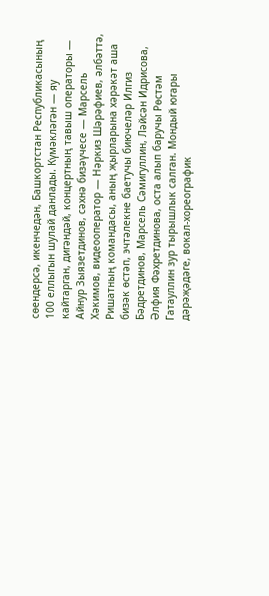сөендерсә, икенчедән, Башкортстан Республикасының 100 еллыгын шулай данлады. Күмәкләгән — яу кайтарган, дигәндәй, концертның тавыш операторы — Айнур Зыязетдинов, сәхнә бизәүчесе — Марсель Хәкимов, видеооператор — Нәркиз Шәрәфиев, әлбәттә, Ришатның командасы, аның җырларына хәрәкәт аша бизәк өстәп, эчтәлекне баетучы биючеләр Илгиз Бәдретдинов, Марсель Сәмигуллин, Ләйсән Идрисова, Әлфия Фәхретдинова, оста алып баручы Рөстәм Гатауллин зур тырышлык салган. Мондый югары дәрәҗәдәге, вокал-хореографик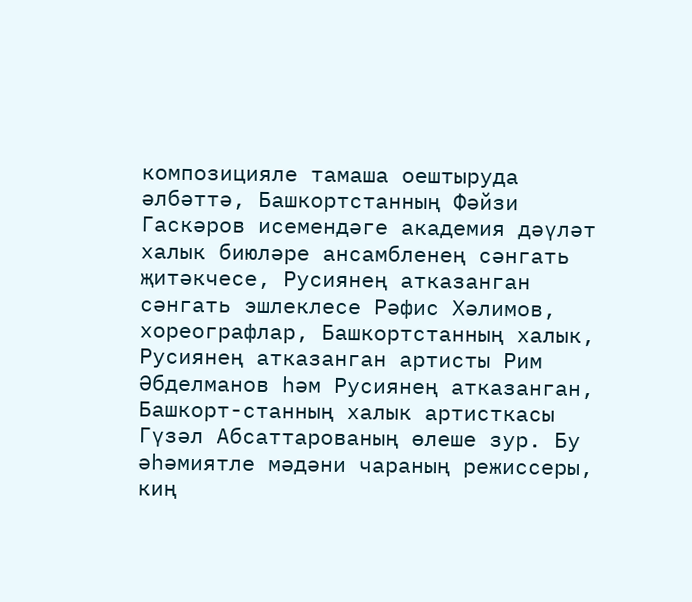композицияле тамаша оештыруда әлбәттә, Башкортстанның Фәйзи Гаскәров исемендәге академия дәүләт халык биюләре ансамбленең сәнгать җитәкчесе, Русиянең атказанган сәнгать эшлеклесе Рәфис Хәлимов, хореографлар, Башкортстанның халык, Русиянең атказанган артисты Рим Әбделманов һәм Русиянең атказанган, Башкорт-станның халык артисткасы Гүзәл Абсаттарованың өлеше зур. Бу әһәмиятле мәдәни чараның режиссеры, киң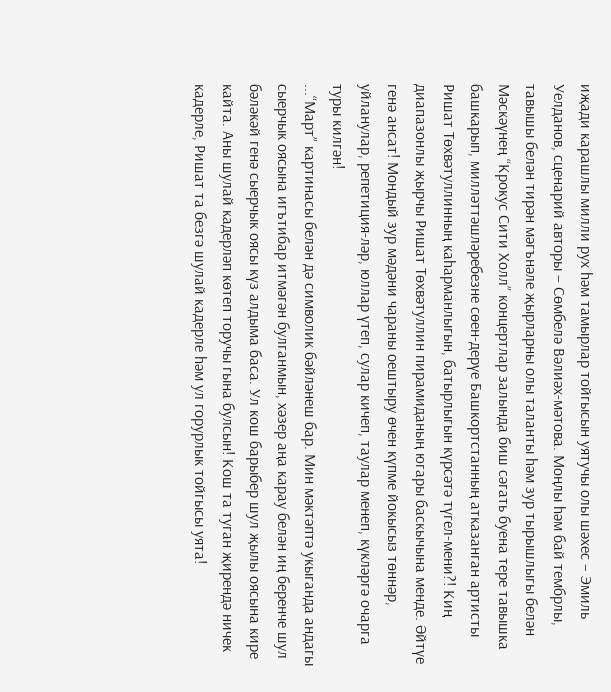иҗади карашлы милли рух һәм тамырлар тойгысын уятучы олы шәхес – Эмиль Уелданов, сценарий авторы – Сөмбелә Вәлиәх-мәтова. Моңлы һәм бай тембрлы, тавышы белән тирән мәгънәле җырларны олы таланты һәм зур тырышлыгы белән Мәскәүнең “Крокус Сити Холл” концертлар залында биш сәгать буена тере тавышка башкарып, милләттәшләребезне сөен-дерүе Башкортстанның атказанган артисты Ришат Төхвәтуллинның каһарманлыгын, батырлыгын күрсәтә түгел-мени?! Киң диапазонлы җырчы Ришат Төхвәтуллин пирамиданың югары баскычына менде. Әйтүе генә ансат! Мондый зур мәдәни чараны оештыру өчен күпме йокысыз төннәр, уйланулар, репетиция-ләр, юллар үтеп, сулар кичеп, таулар менеп, күкләргә очарга туры килгән!
...“Март” картинасы белән дә символик бәйләнеш бар. Мин мәктәптә укыганда андагы сыерчык оясына игътибар итмәгән булганмын, хәзер аңа карау белән иң беренче шул бәләкәй генә сыерчык оясы күз алдыма баса. Ул кош барыбер шул җылы оясына кире кайта. Аны шулай кадерләп көтеп торучы гына булсын! Кош та туган җирендә ничек кадерле, Ришат та безгә шулай кадерле һәм ул горурлык тойгысы уята!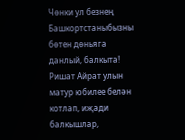Чөнки ул безнең Башкортстаныбызны бөтен дөньяга данлый, балкыта! Ришат Айрат улын матур юбилее белән котлап, иҗади балкышлар,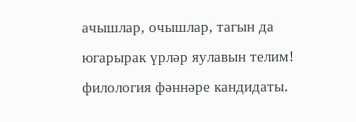ачышлар, очышлар, тагын да югарырак үрләр яулавын телим!
филология фәннәре кандидаты.